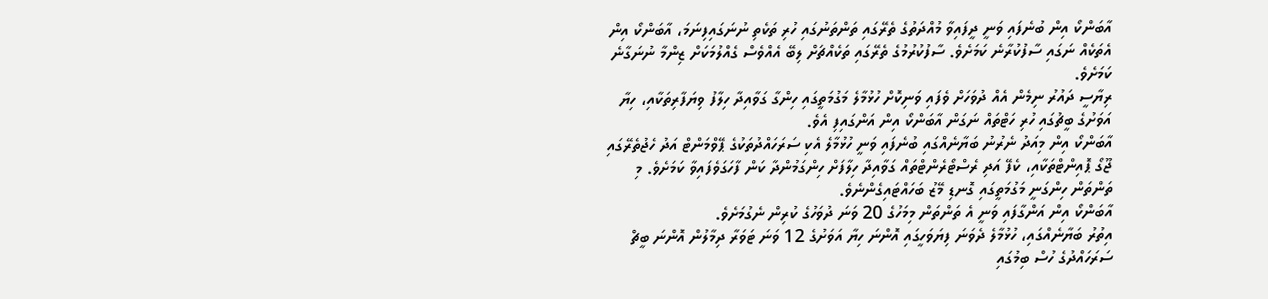އާބަންކޯ އިން ބުނެފައި ވަނީ ދީފައިވާ މުއްދަތުގެ ތެރޭގައި ތަންތަނުގައި ހުރި ތަކެތި ނުނަގައިފިނަމަ، އާބަންކޯ އިން އެތަކެއް ނަގައި ސާފުކުރާނެ ކަމަށެވެ. ސާފުކުރުމުގެ ތެރޭގައި ތަކެއްޗަށް ލިބޭ އެއްވެސް ގެއްލުމަކަށް ޒިންމާ ނުނަގާނެ ކަމަށެވެ.
ރިޔާސީ ދައުރު ނިމެން އެއް ދުވަހަށް ވެފައި ވަނިކޮށް ހުޅުމާލެ މަގުމަތީގައި ހިންގާ ގަވާއިދާ ހިލާފު ވިޔަފާރިތަކާއި، ހިޔާ އަވަށުގެ ބީޗުގައި ހުރި ހަޓްތައް ނަގަން އާބަންކޯ އިން އަންގައިފި އެވެ.
އާބަންކޯ އިން މިއަދު ނެރުނު ބަޔާނެއްގައި ބުނެފައި ވަނީ ހުޅުމާލެ އެކި ސަރަހައްދުތަކުގެ ޕޭވްމަންޓް އަދު ހެޖުތެރޭގައި ޖޫގޯ ޕޮއިންޓްތަކާއި، ކެފޭ އަދި ރެސްޓޯރެންޓްތައް ގަވާއިދާ ހިލާފަށް ހިންގަމުންދާ ކަން ފާހަގަވެފައިވާ ކަމަށެވެ. މި ތަންތަން ހިންގަނީ މަގުމަތީގައި ގޮނޑި މޭޒު ބަހައްޓައިގެންނެވެ.
އާބަންކޯ އިން އަންގާފައި ވަނީ އެ ތަންތަން މިމަހުގެ 20 ވަނަ ދުވަހުގެ ކުރިން ނެގުމަށެވެ.
އިތުރު ބަޔާނެއްގައި، ހުޅުމާލެ ދެވަނަ ފިޔަވަހީގައި އޮންނަ ހިޔާ އަވަށުގެ 12 ވަނަ ޓަވަރާ ދިމާލުން އޮންނަ ބީޗް ސަރަހައްދުގެ ހުސް ބިމުގައި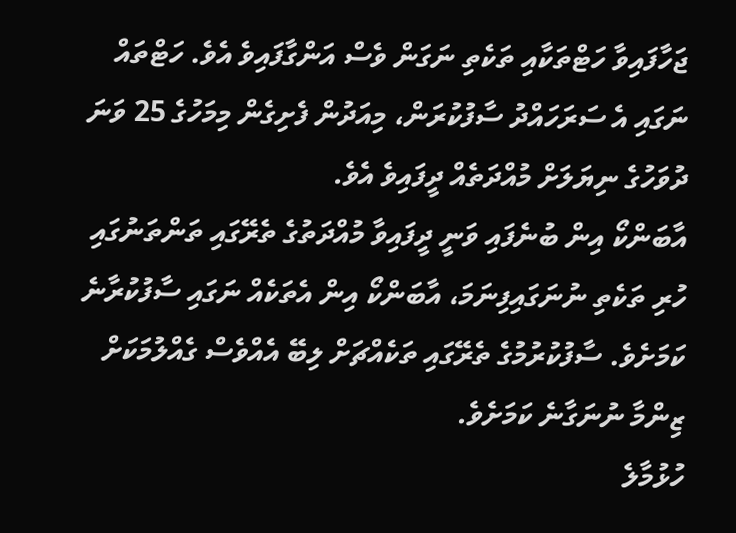ޖަހާފައިވާ ހަޓްތަކާއި ތަކެތި ނަގަން ވެސް އަންގާފައިވެ އެވެ. ހަޓްތައް ނަގައި އެ ސަރަހައްދު ސާފުކުރަން، މިއަދުން ފެށިގެން މިމަހުގެ 25 ވަނަ ދުވަހުގެ ނިޔަލަށް މުއްދަތެއް ދީފައިވެ އެވެ.
އާބަންކޯ އިން ބުނެފައި ވަނީ ދީފައިވާ މުއްދަތުގެ ތެރޭގައި ތަންތަނުގައި ހުރި ތަކެތި ނުނަގައިފިނަމަ، އާބަންކޯ އިން އެތަކެއް ނަގައި ސާފުކުރާނެ ކަމަށެވެ. ސާފުކުރުމުގެ ތެރޭގައި ތަކެއްޗަށް ލިބޭ އެއްވެސް ގެއްލުމަކަށް ޒިންމާ ނުނަގާނެ ކަމަށެވެ.
ހުޅުމާލެ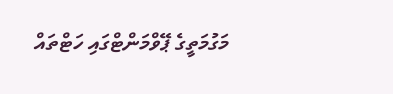މަގުމަތީގެ ޕޭވްމަންޓްގައި ހަޓްތައް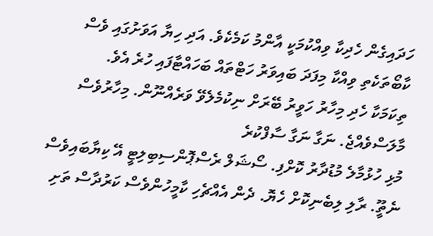ހަދައިގެން ހެދިކާ ވިއްކުމަކީ އާންމު ކަމެކެވެ. އަދި ހިޔާ އަވަށުގައި ވެސް ކާބޯތަކެތި ވިއްކާ މިފަދަ ބައިވަރު ހަޓްތައް ބަހައްޓާފައި ހުރެ އެވެ.
ތިކަމަކާ ހެދި މިހާރު ހަވީރު ބޭރަށް ނިކުމެލެވޭ ވަރެއްނޫން. މިހާރުވެސް މާލަސްވެއްޖެ. ނަގާ ނަގާ ސާފްކުރެ
މުޅި ހުޅުމާލެ މުޑުދާރު ކޮށްފި. ސޯޝަލް ރެސްޕޮންސިބިލިޓީ އޭ ކިޔާބައިވެސް ނެތީޫ. ރާލި ލިބެނިކޮށް ހެޔޮ. ދެން އެއްޗެހި ކާމީހުންވެސް ކަރުދާސް ތަށި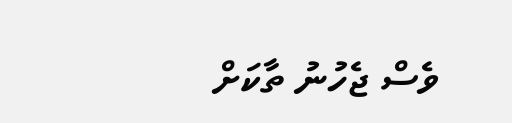ވެސް ޖެހުނު ތާކަށް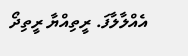އެއްލާލާފަ. ރީތިއްޔާ ރީތިދޯ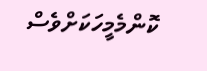ކޮންމެމީހަކަށްވެސް